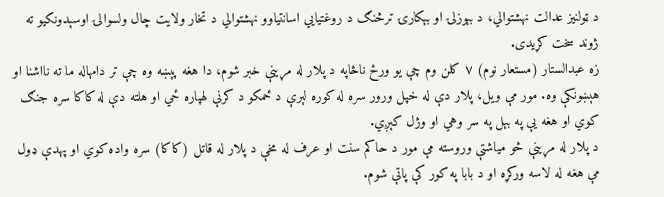د ټولنیز عدالت نهشتوالي، د بېوزلۍ او بېکارۍ ترڅنګ د روغتیايي اسانتیاوو نهشتوالي د تخار ولایت چال ولسوالۍ اوسېدونکیو ته ژوند سخت کړیدی.
زه عبدالستار (مستعار نوم) ۷ کلن وم چې یو ورځ ناڅاپه د پلار له مړینې خبر شوم، دا هغه پېښه وه چې تر دامهاله ما ته نااشنا او هېښونکې وه. مور مې ویل، پلار دې له خپل ورور سره له کوره لېرې د ځمکو د کرنې لهپاره ځي او هلته دې له کاکا سره جنګ کوي او هغه یې په بېل په سر وهي او وژل کېږي.
د پلار له مړینې څو میاشتې وروسته مې مور د حاکم سنت او عرف له مخې د پلار له قاتل (کاکا) سره واده کوي او پهدې ډول مې هغه له لاسه ورکړه او د بابا په کور کې پاتې شوم.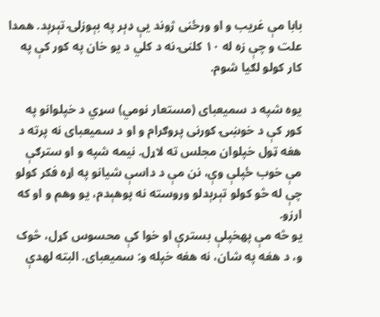بابا مې غریب و او ورځنی ژوند یې ډېر په بېوزلۍ تېرېد. همدا علت و چې زه له ۱۰ کلنۍ نه د کلي د یو خان په کور کې په کار کولو لګیا شوم.

یوه شپه د سمیعبای (مستعار نومي) سړي د خپلوانو په کور کې د خوښۍ کورنی پروګرام و او د سمیعبای نه پرته د هغه ټول خپلوان مجلس ته لاړل. نیمه شپه و او سترګې مې خوب ځپلې وې، نن مې د داسې شيانو په اړه فکر کولو چې له څو کولو تېرېدلو وروسته نه پوهېدم، یو وهم و او که ارزو.
یو څه مې پهخپلې بسترې او خوا کې محسوس کړل، څوک و، د هغه په شان، نه هغه خپله و: سمیعبای. البته لهدې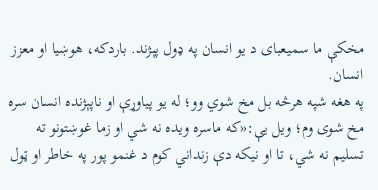مخکې ما سمیعبای د یو انسان په ډول پېژند. باردکه، هوښیا او معزز انسان.
په هغه شپه هرڅه بل مخ شوي وو؛ له یو پیاوړې او ناپېژنده انسان سره مخ شوی وم؛ ویل یې:«که ماسره ویده نه شي او زما غوښتونو ته تسلیم نه شي، تا او نیکه دې زنداني کوم د غنمو پور په خاطر او ټول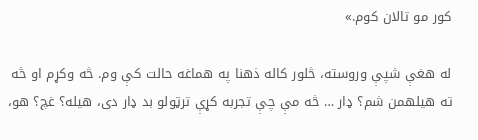کور مو تالان کوم.»

له هغې شپې وروسته، څلور کاله ذهنا په هماغه حالت کې وم. څه وکړم او څه ته هیلهمن شم؟ ډار … څه مې چې تجربه کړې ترټولو بد ډار دی، هیله؟ غچ؟ هو،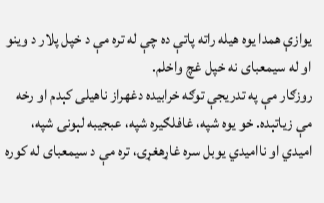یوازې همدا یوه هیله راته پاتې ده چې له تره مې د خپل پلار د وینو او له سیمعبای نه خپل غچ واخلم.
روزګار مې په تدریجې توګه خرابیده دغهراز ناهیلی کېدم او رخه مې زیاتېده. خو یوه شپه، غافلګیره شپه، عبجیبه لېونۍ شپه، امیدي او ناامیدي یوبل سره غاړهغړۍ، تره مې د سیمعبای له کوره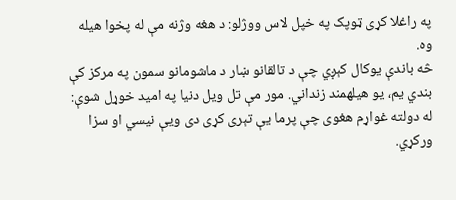په راغلا کړی ټوپک په خپل لاس ووژلو: د هغه وژنه مې له پخوا هیله وه.
څه باندې یوکال کېږي چې د تالقانو ښار د ماشومانو سمون په مرکز کې بندي یم، یو هیلهمند زنداني. مور مې تل ویل دنیا په امید خوړل شوې: له دولته غواړم هغوی چې پرما یې تېری کړی دی ویې نیسي او سزا ورکړي.